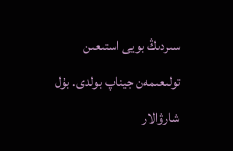سىردىڭ بويى استىعىن تولىعىمەن جيناپ بولدى. بۇل شارۋالار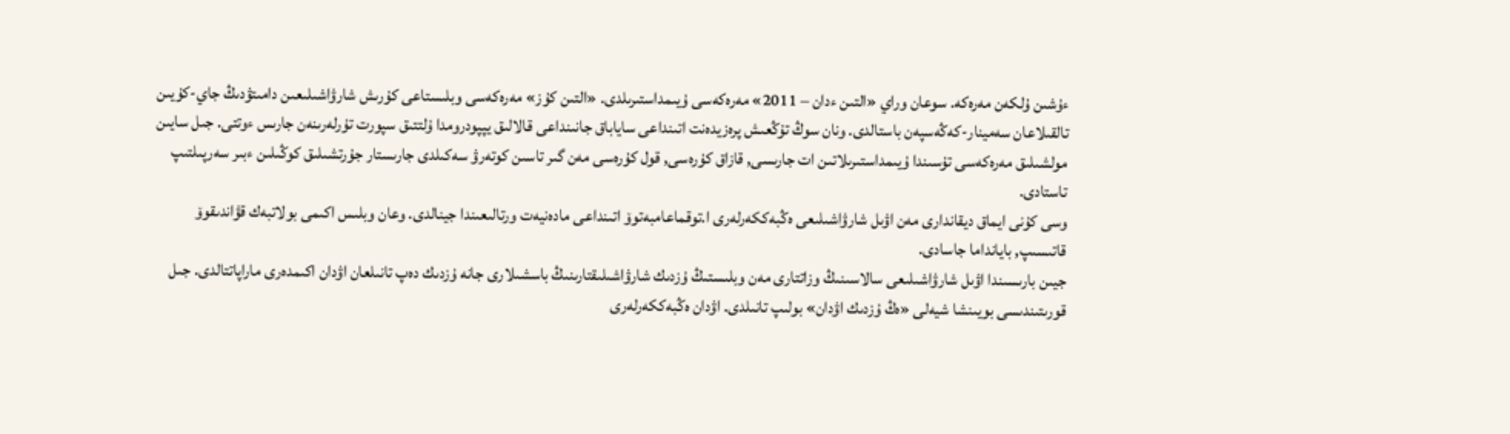ءۇشىن ۇلكەن مەرەكە. سوعان وراي «التىن ءدان – 2011» مەرەكەسى ۇيىمداستىرىلدى. «التىن كۇز» مەرەكەسى وبلىستاعى كۇرىش شارۋاشىلىعىن دامىتۋدىڭ جاي-كۇيىن تالقىلاعان سەمينار-كەڭەسپەن باستالدى. ونان سوڭ تۇڭعىش پرەزيدەنت اتىنداعى ساياباق جانىنداعى قالالىق يپپودرومدا ۇلتتىق سپورت تۇرلەرىنەن جارىس ءوتتى. جىل سايىن مولشىلىق مەرەكەسى تۇسىندا ۇيىمداستىرىلاتىن ات جارىسى, قازاق كۇرەسى, قول كۇرەسى مەن گىر تاسىن كوتەرۋ سەكىلدى جارىستار جۇرتشىلىق كوڭىلىن ءبىر سەرپىلتىپ تاستادى.
وسى كۇنى ايماق ديقاندارى مەن اۋىل شارۋاشىلىعى ەڭبەككەرلەرى ا.توقماعامبەتوۆ اتىنداعى مادەنيەت ورتالىعىندا جينالدى. وعان وبلىس اكىمى بولاتبەك قۋاندىقوۆ قاتىسىپ, بايانداما جاسادى.
جيىن بارىسىندا اۋىل شارۋاشىلىعى سالاسىنىڭ وزاتتارى مەن وبلىستىڭ ۇزدىك شارۋاشىلىقتارىنىڭ باسشىلارى جانە ۇزدىك دەپ تانىلعان اۋدان اكىمدەرى ماراپاتتالدى. جىل قورىتىندىسى بويىنشا شيەلى «ەڭ ۇزدىك اۋدان» بولىپ تانىلدى. اۋدان ەڭبەككەرلەرى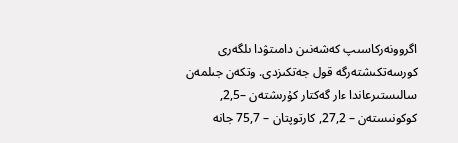اگروونەركاسىپ كەشەنىن دامىتۋدا ىلگەرى كورسەتكىشتەرگە قول جەتكىزدى. وتكەن جىلمەن سالىستىرعاندا ءار گەكتار كۇرىشتەن –2,5, كوكونىستەن – 27,2, كارتوپتان – 75,7 جانە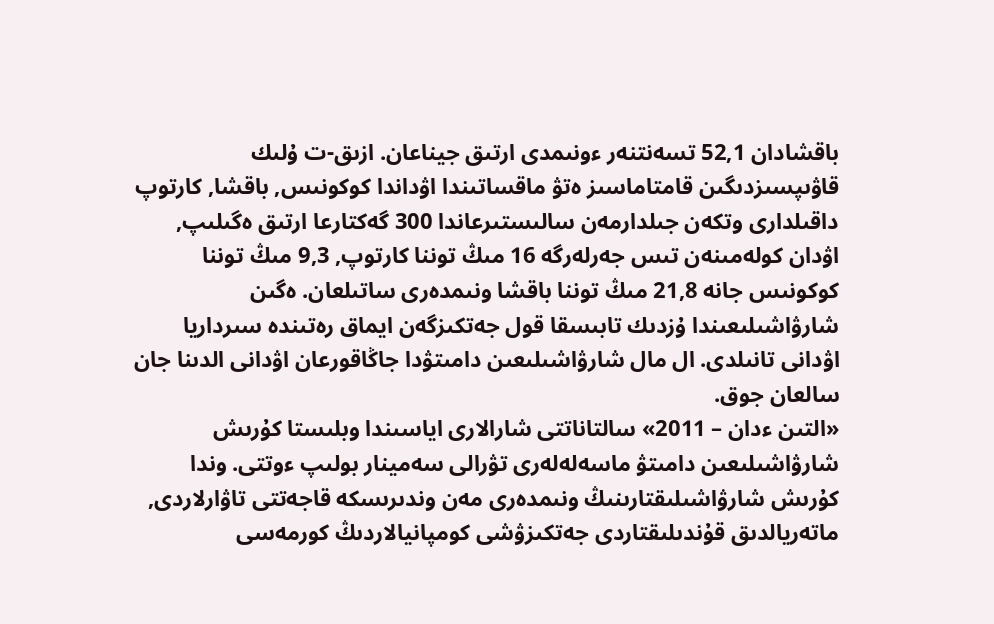باقشادان 52,1 تسەنتنەر ءونىمدى ارتىق جيناعان. ازىق-ت ۇلىك قاۋىپسىزدىگىن قامتاماسىز ەتۋ ماقساتىندا اۋداندا كوكونىس, باقشا, كارتوپ داقىلدارى وتكەن جىلدارمەن سالىستىرعاندا 300 گەكتارعا ارتىق ەگىلىپ, اۋدان كولەمىنەن تىس جەرلەرگە 16 مىڭ توننا كارتوپ, 9,3 مىڭ توننا كوكونىس جانە 21,8 مىڭ توننا باقشا ونىمدەرى ساتىلعان. ەگىن شارۋاشىلىعىندا ۇزدىك تابىسقا قول جەتكىزگەن ايماق رەتىندە سىرداريا اۋدانى تانىلدى. ال مال شارۋاشىلىعىن دامىتۋدا جاڭاقورعان اۋدانى الدىنا جان سالعان جوق.
«التىن ءدان – 2011» سالتاناتتى شارالارى اياسىندا وبلىستا كۇرىش شارۋاشىلىعىن دامىتۋ ماسەلەلەرى تۋرالى سەمينار بولىپ ءوتتى. وندا كۇرىش شارۋاشىلىقتارىنىڭ ونىمدەرى مەن وندىرىسكە قاجەتتى تاۋارلاردى, ماتەريالدىق قۇندىلىقتاردى جەتكىزۋشى كومپانيالاردىڭ كورمەسى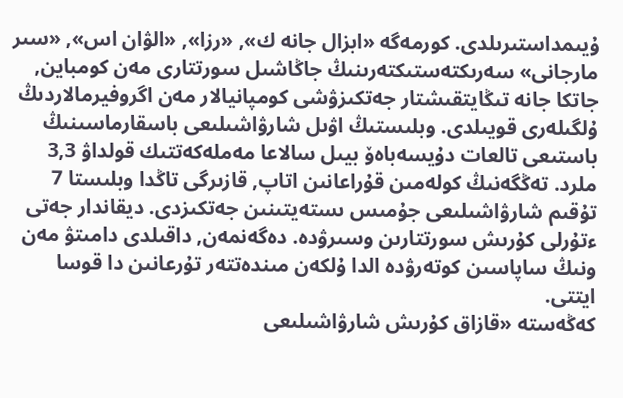ۇيىمداستىرىلدى. كورمەگە «ابزال جانە ك», «رزا», «الۋان اس», «سىر مارجانى» سەرىكتەستىكتەرىنىڭ جاڭاشىل سورتتارى مەن كومباين, جاتكا جانە تىڭايتقىشتار جەتكىزۋشى كومپانيالار مەن اگروفيرمالاردىڭ ۇلگىلەرى قويىلدى. وبلىستىڭ اۋىل شارۋاشىلىعى باسقارماسىنىڭ باستىعى تالعات دۇيسەباەۆ بيىل سالاعا مەملەكەتتىك قولداۋ 3,3 ملرد. تەڭگەنىڭ كولەمىن قۇراعانىن اتاپ, قازىرگى تاڭدا وبلىستا 7 تۇقىم شارۋاشىلىعى جۇمىس ىستەيتىنىن جەتكىزدى. ديقاندار جەتى ءتۇرلى كۇرىش سورتتارىن وسىرۋدە. دەگەنمەن, داقىلدى دامىتۋ مەن ونىڭ ساپاسىن كوتەرۋدە الدا ۇلكەن مىندەتتەر تۇرعانىن دا قوسا ايتتى.
كەڭەستە «قازاق كۇرىش شارۋاشىلىعى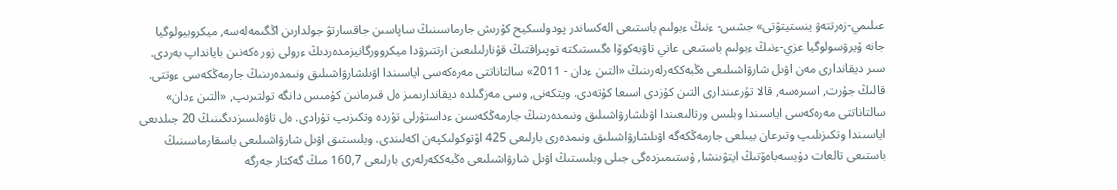عىلىمي-زەرتتەۋ ينستيتۋتى» جشس- ءنىڭ ءبولىم باستىعى الەكساندر پودولسكيح كۇرىش جارماسىنىڭ ساپاسىن جاقسارتۋ جولدارىن اڭگىمەلەسە, ميكروبيولوگيا جانە ۆيرۋسولوگيا عزي-ءنىڭ ءبولىم باستىعى عاني تاۋبەكوۆا ەگىستىكتە توپىراقتىڭ قۇنارلىلىعىن ارتتىرۋدا ميكروورگانيزمدەردىڭ ءرولى زور ەكەنىن بايانداپ بەردى.
سىر ديقاندارى مەن اۋىل شارۋاشىلىعى ەڭبەككەرلەرىنىڭ «التىن ءدان - 2011» سالتاناتتى مەرەكەسى اياسىندا اۋىلشارۋاشىلىق ونىمدەرىنىڭ جارمەڭكەسى ءوتتى. قالىڭ جۇرت, اسىرەسە, قالا تۇرعىندارى التىن كۇزدى اسىعا كۇتەدى. ويتكەنى, وسى مەزگىلدە ديقاندارىمىز ەل قىرمانىن كۇمىس دانگە تولتىرىپ, «التىن ءدان» سالتاناتتى مەرەكەسى اياسىندا وبلىس ورتالىعىندا اۋىلشارۋاشىلىق ونىمدەرىنىڭ جارمەڭكەسىن ءداستۇرلى تۇردە وتكىزىپ تۇرادى. ەل تاۋەلسىزدىگىنىڭ 20 جىلدىعى اياسىندا وتكىزىلىپ وتىرعان بيىلعى جارمەڭكەگە اۋىلشارۋاشىلىق ونىمدەرى بارلىعى 425 اۆتوكولىكپەن اكەلىندى. وبلىستىق اۋىل شارۋاشىلىعى باسقارماسىنىڭ باستىعى تالعات دۇيسەباەۆتىڭ ايتۋىنشا, ۇستىمىزدەگى جىلى وبلىستىڭ اۋىل شارۋاشىلىعى ەڭبەككەرلەرى بارلىعى 160,7 مىڭ گەكتار جەرگە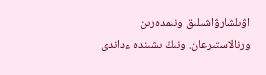اۋىلشارۋاشىلىق ونىمدەرىن ورنالاستىرعان. ونىڭ ىشىندە ءداندى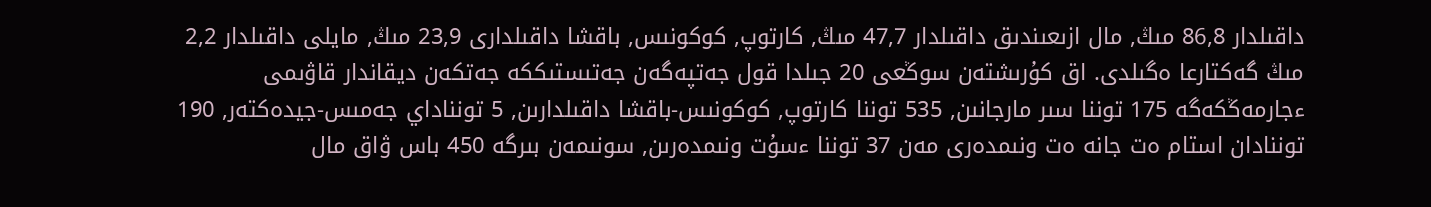داقىلدار 86,8 مىڭ, مال ازىعىندىق داقىلدار 47,7 مىڭ, كارتوپ, كوكونىس, باقشا داقىلدارى 23,9 مىڭ, مايلى داقىلدار 2,2 مىڭ گەكتارعا ەگىلدى. اق كۇرىشتەن سوڭعى 20 جىلدا قول جەتپەگەن جەتىستىككە جەتكەن ديقاندار قاۋىمى ءجارمەڭكەگە 175 توننا سىر مارجانىن, 535 توننا كارتوپ, كوكونىس-باقشا داقىلدارىن, 5 تونناداي جەمىس-جيدەكتەر, 190 توننادان استام ەت جانە ەت ونىمدەرى مەن 37 توننا ءسۇت ونىمدەرىن, سونىمەن بىرگە 450 باس ۋاق مال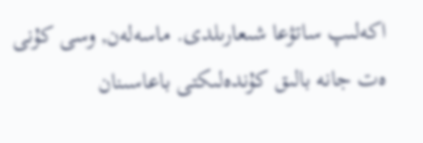اكەلىپ ساتۋعا شىعارىلدى. ماسەلەن, وسى كۇنى ەت جانە بالىق كۇندەلىكتى باعاسىنان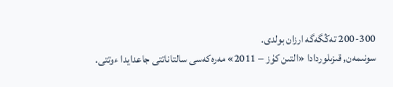200-300 تەڭگەگە ارزان بولدى.
سونىمەن, قىزىلوردادا «التىن كۇز – 2011» مەرەكەسى سالتاناتتى جاعدايدا ءوتتى.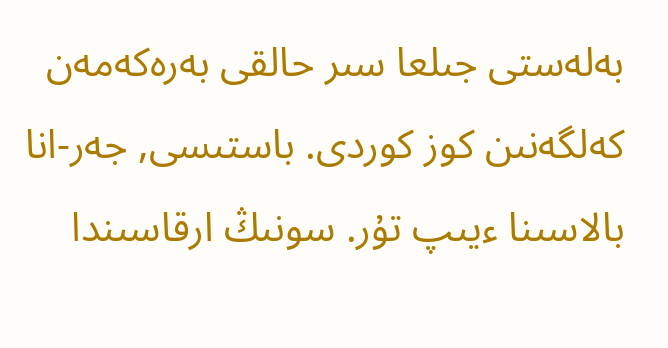بەلەستى جىلعا سىر حالقى بەرەكەمەن كەلگەنىن كوز كوردى. باستىسى, جەر-انا بالاسىنا ءيىپ تۇر. سونىڭ ارقاسىندا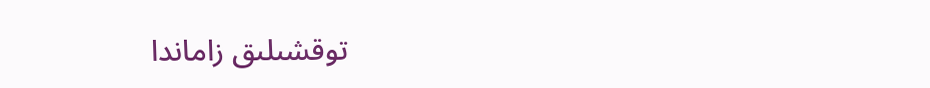توقشىلىق زاماندا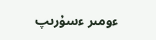ءومىر ءسۇرىپ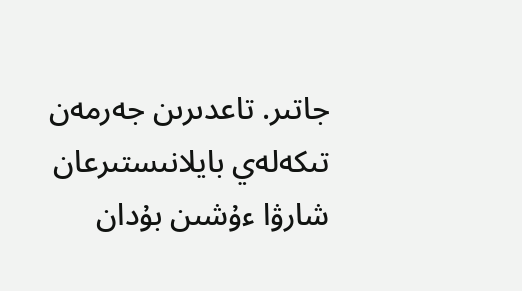جاتىر. تاعدىرىن جەرمەن تىكەلەي بايلانىستىرعان شارۋا ءۇشىن بۇدان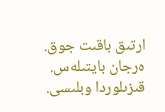ارتىق باقىت جوق.
ەرجان بايتىلەس.
قىزىلوردا وبلىسى.